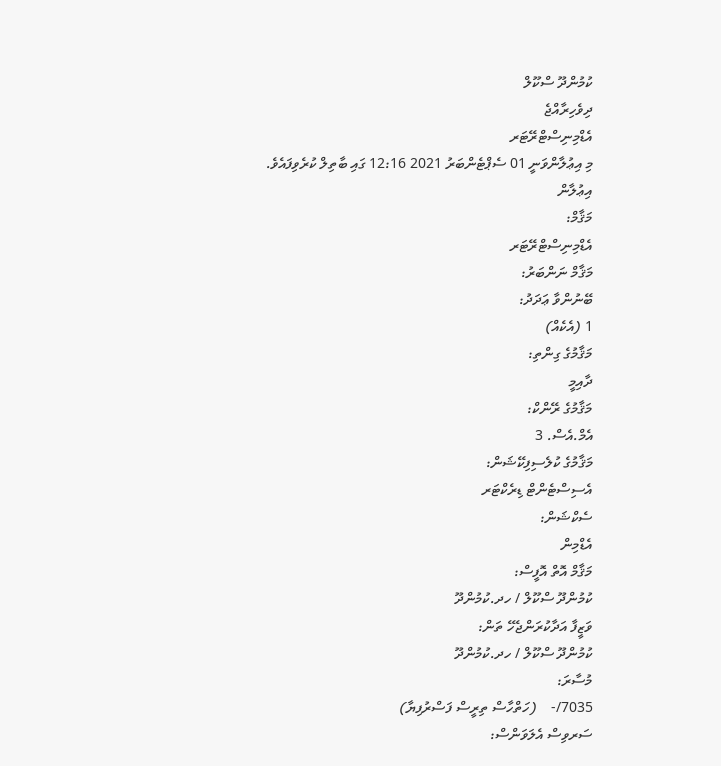ކުމުންދޫ ސްކޫލް
ދިވެހިރާއްޖެ
އެޑްމިނިސްޓްރޭޓަރ
މި އިޢުލާންވަނީ 01 ސެޕްޓެންބަރު 2021 12:16 ގައި ބާތިލް ކުރެވިފައެވެ.
އިޢުލާން
މަޤާމް:
އެޑްމިނިސްޓްރޭޓަރ
މަޤާމް ނަންބަރު:
ބޭނުންވާ ޢަދަދު:
1 (އެކެއް)
މަޤާމުގެ ގިންތި:
ދާއިމީ
މަޤާމުގެ ރޭންކް:
އެމް.އެސް. 3
މަޤާމުގެ ކުލެސިފިކޭޝަން:
އެސިސްޓެންޓް ޑިރެކްޓަރ
ސެކްޝަން:
އެޑްމިން
މަޤާމް އޮތް އޮފީސް:
ކުމުންދޫ ސްކޫލް / ހދ.ކުމުންދޫ
ވަޒީފާ އަދާކުރަންޖެހޭ ތަން:
ކުމުންދޫ ސްކޫލް / ހދ.ކުމުންދޫ
މުސާރަ:
7035/-    (ހަތްހާސް ތިރީސް ފަސްރުފިޔާ)
ސަރވިސް އެލަވަންސް: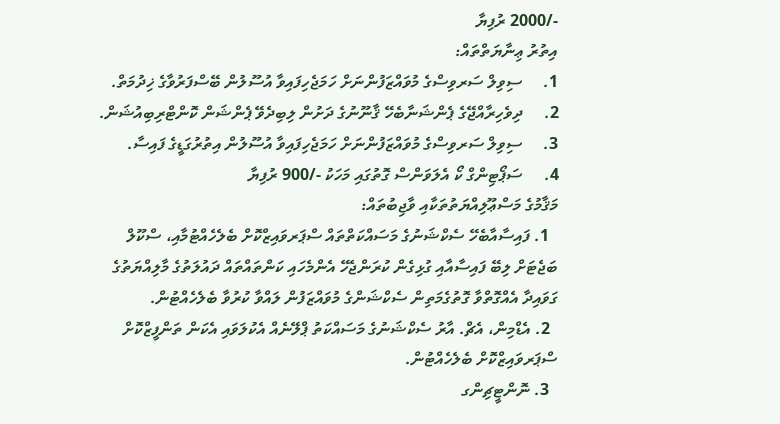-/2000 ރުފިޔާ
އިތުރު ޢިނާޔަތްތައް:
1.     ސިވިލް ސަރވިސްގެ މުވައްޒަފުންނަށް ހަމަޖެހިފައިވާ އުސޫލުން ބޭސްފަރުވާގެ ޚިދުމަތް.
2.     ދިވެހިރާއްޖޭގެ ޕެންޝަނާބެހޭ ޤާނޫނުގެ ދަށުން ލިބިދެވޭ ޕެންޝަން ކޮންޓްރިބިއުޝަން.
3.     ސިވިލް ސަރވިސްގެ މުވައްޒަފުންނަށް ހަމަޖެހިފައިވާ އުސޫލުން އިތުރުގަޑީގެ ފައިސާ.
4.     ސަޕޯޓިންގް ކޯ އެލަވަންސް ގޮތުގައި މަހަކު -/900 ރުފިޔާ
މަޤާމުގެ މަސްޢޫލިއްޔަތުތަކާއި ވާޖިބުތައް:
  1. ފައިސާއާބެހޭ ސެކްޝަނުގެ މަސައްކަތްތައް ސްޕަރވައިޒްކޮށް ބެލެހެއްޓުމާއި، ސްކޫލް ބަޖެޓަށް ލިބޭ ފައިސާއާއި ގުޅިގެން ކުރަންޖެހޭ އެންމެހައި ކަންތައްތައް ދައުލަތުގެ މާލިއްޔަތުގެ ގަވައިދާ އެއްގޮތްވާ ގޮތުގެމަތިން ސެކްޝަންގެ މުވައްޒަފުން ލައްވާ ކުރުވާ ބެލެހެއްޓުން.
  2. އެޑްމިން، އެޗް. އާރު ސެކްޝަނުގެ މަސައްކަތު ޕްލޭނެއް އެކުލަވައި އެކަން ތަންފީޒްކޮށް ސްޕަރވައިޒްކޮށް ބެލެހެއްޓުން.
  3. ނޮންޓީޗިންގ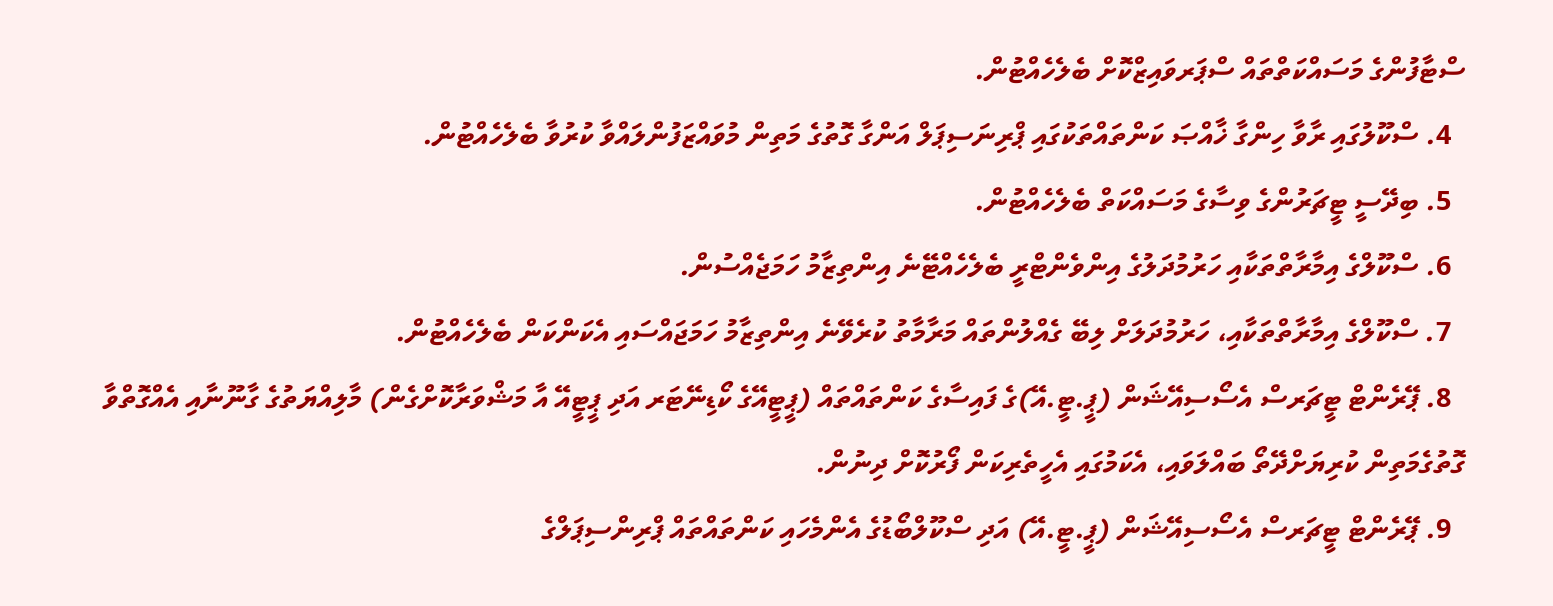ސްޓާފުންގެ މަސައްކަތްތައް ސްޕަރވައިޒްކޮށް ބެލެހެއްޓުން.
  4. ސްކޫލުގައި ރާވާ ހިންގާ ޚާއްޞަ ކަންތައްތަކުގައި ޕްރިނަސިޕަލް އަންގާ ގޮތުގެ މަތިން މުވައްޒަފުންލައްވާ ކުރުވާ ބެލެހެއްޓުން.
  5. ބިދޭސީ ޓީޗަރުންގެ ވިސާގެ މަސައްކަތް ބެލެހެއްޓުން.
  6. ސްކޫލްގެ އިމާރާތްތަކާއި ހަރުމުދަލުގެ އިންވެންޓްރީ ބެލެހެއްޓޭނެ އިންތިޒާމު ހަމަޖެއްސުން.
  7. ސްކޫލްގެ އިމާރާތްތަކާއި، ހަރުމުދަލަށް ލިބޭ ގެއްލުންތައް މަރާމާތު ކުރެވޭނެ އިންތިޒާމު ހަމަޖައްސައި އެކަންކަން ބެލެހެއްޓުން.
  8. ޕޭރެންޓް ޓީޗަރސް އެސޯސިއޭޝަން (ޕީ.ޓީ.އޭ)ގެ ފައިސާގެ ކަންތައްތައް (ޕީޓީއޭގެ ކޯޑިނޭޓަރ އަދި ޕީޓީއޭ އާ މަޝްވަރާކޮށްގެން) މާލިއްޔަތުގެ ގާނޫނާއި އެއްގޮތްވާ ގޮތުގެމަތިން ކުރިޔަށްދޭތޯ ބައްލަވައި، އެކަމުގައި އެހީތެރިކަން ފޯރުކޮށް ދިނުން.
  9. ޕޭރެންޓް ޓީޗަރސް އެސޯސިއޭޝަން (ޕީ.ޓީ.އޭ) އަދި ސްކޫލްބޯޑުގެ އެންމެހައި ކަންތައްތައް ޕްރިންސިޕަލްގެ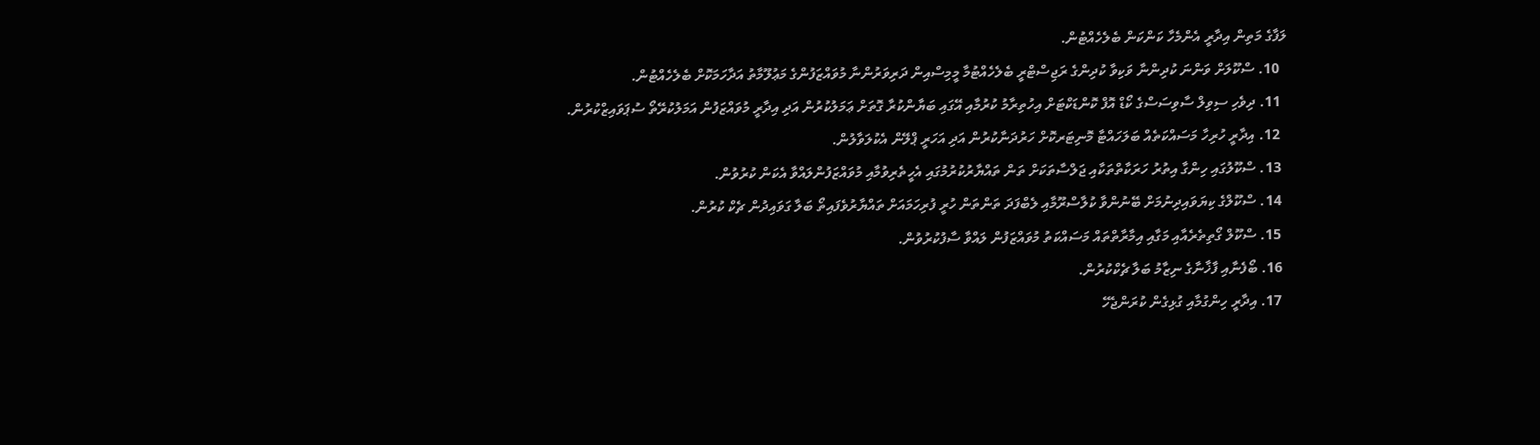ލަފާގެ މަތިން އިދާރީ އެންމެހާ ކަންކަން ބެލެހެއްޓުން.
  10. ސްކޫލަށް ވަންނަ ކުދިންނާ ވަކިވާ ކުދިންގެ ރަޖިސްޓްރީ ބެލެހެއްޓުމާ މީމިސްއިން ދަރިވަރުންނާ މުވައްޒަފުންގެ މަޢުލޫމާތު އަދާހަމަކޮށް ބެލެހެއްޓުން.
  11. ދިވެހި ސިވިލް ސާވިސަސްގެ ކޯޑް އޮފް ކޮންޑަކްޓަށް އިހުތިރާމު ކުރުމާއި އޭގައި ބަޔާންކުރާ ގޮތަށް ޢަމަލުކުރުން އަދި އިދާރީ މުވައްޒަފުން އަމަލުކުރޭތޯ ސުޕަވައިޒްކުރުން.
  12. އިދާރީ ހުރިހާ މަސައްކަތެއް ބަލަހައްޓާ މޮނިޓަރކޮށް ހަރުދަނާކުރުން އަދި އަހަރީ ޕްލޭން އެކުލަވާލުން.
  13. ސްކޫލުގައި ހިންގާ އިތުރު ހަރަކާތްތަކާއި ޖަލްސާތަކަށް ތަން ތައްޔާރުކުރުމުގައި އެހީތެރިވުމާއި މުވައްޒަފުންލައްވާ އެކަން ކުރުވުން.
  14. ސްކޫލްގެ ކިޔަވައިދިނުމަށް ބޭނުންވާ ކުލާސްރޫމާއި ލެބްފަދަ ތަންތަން ހުރީ ފުރިހަމައަށް ތައްޔާރުވެފައިތޯ ބަލާ ގަވައިދުން ޗެކް ކުރުން.
  15. ސްކޫލް ގޯތިތެރެއާއި މަގާއި އިމާރާތްތައް މަސައްކަތު މުވައްޒަފުން ލައްވާ ސާފުކުރުވުން.
  16. ބޯފެނާއި ފާޚާނާގެ ނިޒާމު ބަލާ ޗެކްކުރުން.
  17. އިދާރީ ހިންގުމާއި ގުޅިގެން ކުރަންޖެހޭ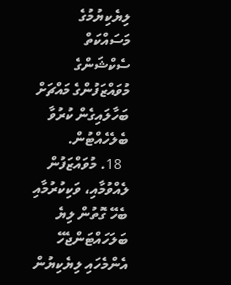ލިޔެކިޔުމުގެ މަސައްކަތް ސެކްޝަންގެ މުވައްޒަފުންގެ މައްޗަށް ބަހާލައިގެން ކުރުވާ ބެލެހެއްޓުން.
  18. މުވައްޒަފުން ލެއްވުމާއި، ވަކިކުރުމާއި ބެހޭ ގޮތުން ލިޔެ ބަލަހައްޓަންޖެހޭ އެންމެހައި ލިޔެކިޔުން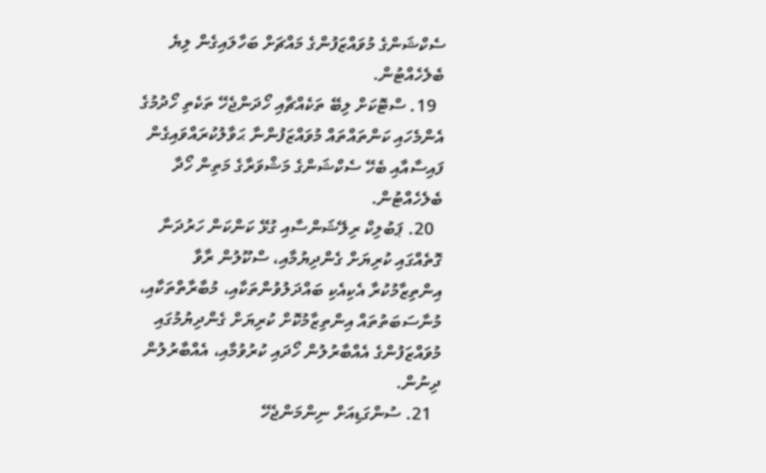ސެކްޝަންގެ މުވައްޒަފުންގެ މައްޗަށް ބަހާލައިގެން ލިޔެ ބެލެހެއްޓުން.
  19. ސްޓޮކަށް ލިބޭ ތަކެއްޗާއި ހޯދަންޖެހޭ ތަކެތި ހޯދުމުގެ އެންމެހައި ކަންތައްތައް މުވައްޒަފުންނާ ޙަވާލުކުރައްވައިގެން ފައިސާއާއި ބެހޭ ސެކްޝަންގެ މަޝްވަރާގެ މަތިން ހޯދާ ބެލެހެއްޓުން.
  20. ޕަބުލިކް ރިލޭޝަންސާއި ގުޅޭ ކަންކަން ހަރުދަނާ ގޮތެއްގައި ކުރިޔަށް ގެންދިޔުމާއި، ސްކޫލުން ރާވާ އިންތިޒާމުކުރާ އެކިއެކި ބައްދަލުވުންތަކާއި، މުބާރާތްތަކާއި، މުނާސަބަތުތައް އިންތިޒާމުކޮށް ކުރިޔަށް ގެންދިޔުމުގައި މުވައްޒަފުންގެ އެއްބާރުލުން ހޯދައި ކުރުވުމާއި، އެއްބާރުލުން ދިނުން.
  21. ސުންގަޑިއަށް ނިންމަންޖެހޭ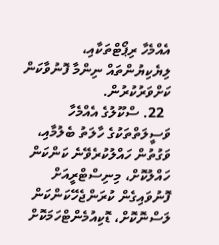އެއްމެހާ ރިޕޯޓްތަކާއި، ލިޔެކިޔުންތައް ނިންމާ ފޮނުވާކަން ކަށްވަރުކުރުން.
  22. ސްކޫލުގެ އެއްމެހާ ވަސީލަތްތަކުގެ ހާލަތު ބެލުމާއި، ވަގުތުން ހައްލުކުރެވޭނެ ކަންކަން ހައްލުކޮށް، މިނިސްޓްރީއަށް ފޮނުވައިގެން ކުރަންޖެހޭކަންކަން ލަސްނޮކޮށް، ޑޮކިއުމެންޓްހަމަކޮށް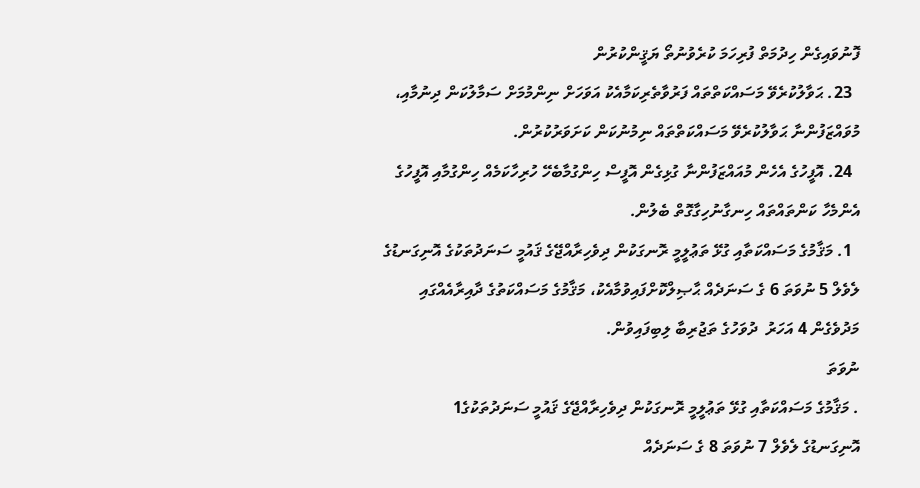ފޮނުވައިގެން ހިދުމަތް ފުރިހަމަ ކުރެވުނުތޯ ޔަޤީންކުރުން
  23. ޙަވާލުކުރެވޭ މަސައްކަތްތައް ފަރުވާތެރިކަމާއެކު އަވަހަށް ނިންމުމަށް ސަމާލުކަން ދިނުމާއި، މުވައްޒަފުންނާ ޙަވާލުކުރެވޭ މަސައްކަތްތައް ނިމުނުކަން ކަށަވަރުކުރުން.
  24. އޮފީހުގެ އެހެން މުއައްޒަފުންނާ ގުޅިގެން އޮފީސް ހިންގުމާބެހޭ ހުރިހާކަމެއް ހިންގުމާއި އޮފީހުގެ އެންމެހާ ކަންތައްތައް ހިނގާނުހިގާގޮތް ބެލުން.
  1. މަޤާމުގެ މަސައްކަތާއި ގުޅޭ ތަޢުލީމީ ރޮނގަކުން ދިވެހިރާއްޖޭގެ ޤައުމީ ސަނަދުތަކުގެ އޮނިގަނޑުގެ ލެވެލް 5 ނުވަތަ 6 ގެ ސަނަދެއް ޙާޞިލްކޮށްފައިވުމާއެކު، މަޤާމުގެ މަސައްކަތުގެ ދާއިރާއެއްގައި މަދުވެގެން 4 އަހަރު  ދުވަހުގެ ތަޖުރިބާ ލިބިފައިވުން.
ނުވަތަ
. މަޤާމުގެ މަސައްކަތާއި ގުޅޭ ތަޢުލީމީ ރޮނގަކުން ދިވެހިރާއްޖޭގެ ޤައުމީ ސަނަދުތަކުގެ1
އޮނިގަނޑުގެ ލެވެލް 7 ނުވަތަ 8 ގެ ސަނަދެއް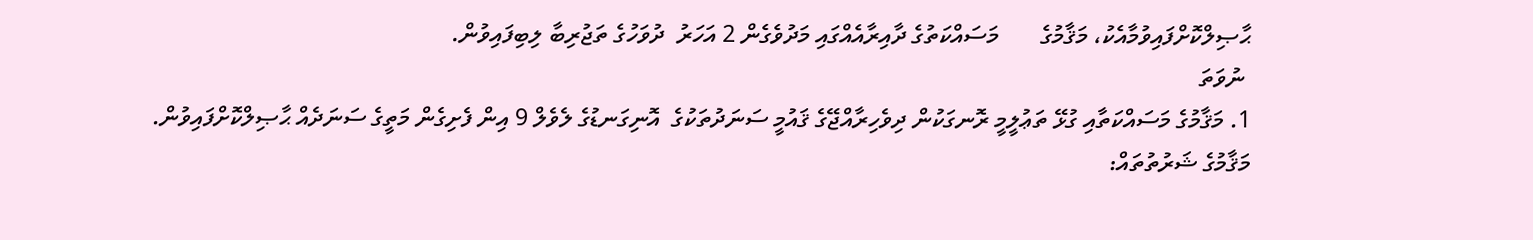ޙާޞިލްކޮށްފައިވުމާއެކު، މަޤާމުގެ       މަސައްކަތުގެ ދާއިރާއެއްގައި މަދުވެގެން 2 އަހަރު  ދުވަހުގެ ތަޖުރިބާ ލިބިފައިވުން.
 ނުވަތަ
1. މަޤާމުގެ މަސައްކަތާއި ގުޅޭ ތަޢުލީމީ ރޮނގަކުން ދިވެހިރާއްޖޭގެ ޤައުމީ ސަނަދުތަކުގެ  އޮނިގަނޑުގެ ލެވެލް 9 އިން ފެށިގެން މަތީގެ ސަނަދެއް ޙާޞިލްކޮށްފައިވުން.
މަޤާމުގެ ޝަރުތުތައް: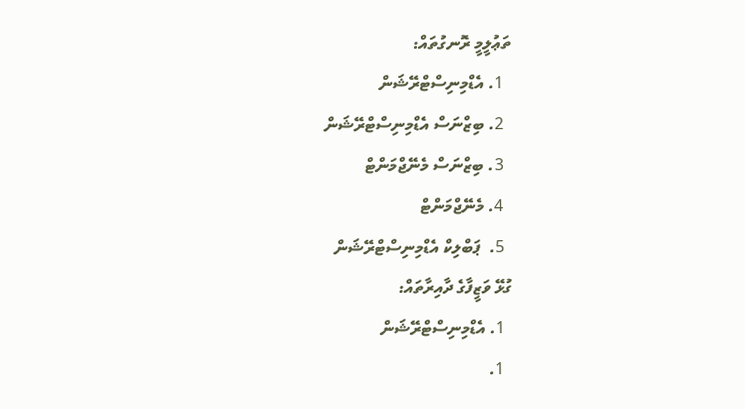ތަޢުލީމީ ރޮނގުތައް:
  1. އެޑްމިނިސްޓްރޭޝަން
  2. ބިޒްނަސް އެޑްމިނިސްޓްރޭޝަން
  3. ބިޒްނަސް މެނޭޖްމަންޓް
  4. މެނޭޖްމަންޓް
  5.  ޕަބްލިކް އެޑްމިނިސްޓްރޭޝަން
ގުޅޭ ވަޒީފާގެ ދާއިރާތައް:
  1. އެޑްމިނިސްޓްރޭޝަން
  1.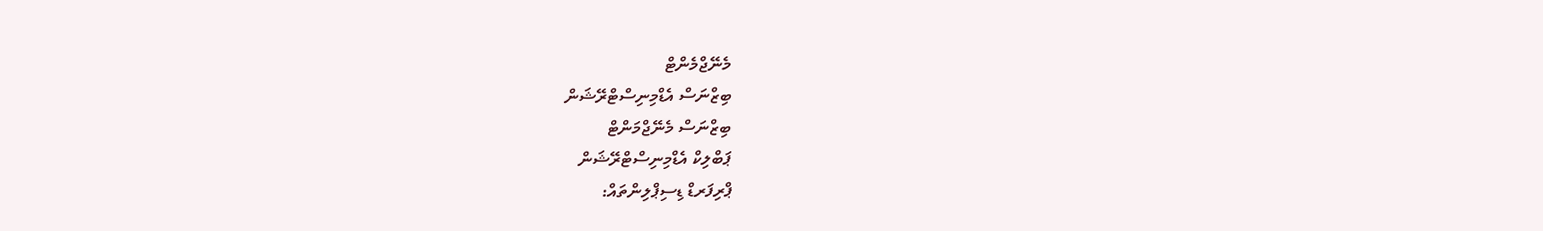މެނޭޖްމެންޓް
ބިޒްނަސް އެޑްމިނިސްޓްރޭޝަން
ބިޒްނަސް މެނޭޖްމަންޓް
ޕަބްލިކް އެޑްމިނިސްޓްރޭޝަން
ޕްރިފަރޑް ޑިސިޕްލިންތައް: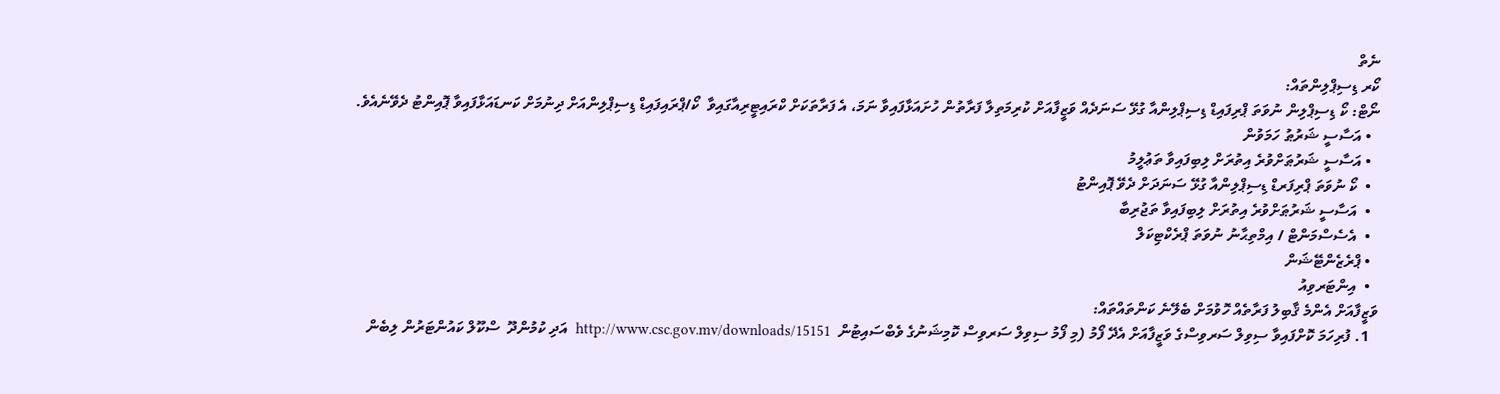ނެތް
ކޯރ ޑިސިޕްލިންތައް:
ނޯޓް: ކޯ ޑިސިޕްލިން ނުވަތަ ޕްރިފައިޑް ޑިސިޕްލިންއާ ގުޅޭ ސަނަދެއް ވަޒީފާއަށް ކުރިމަތިލާ ފަރާތުން ހުށައަޅާފައިވާ ނަމަ، އެ ފަރާތަކަށް ކްރައިޓީރިއާގައިވާ  ކޯ/ޕްރައިފައިޑް ޑިސިޕްލިންއަށް ދިނުމަށް ކަނޑައަޅާފައިވާ ޕޮއިންޓު ދެވޭނެއެވެ.
  • އަސާސީ ޝަރުޠު ހަމަވުން
  • އަސާސީ ޝަރުޠަށްވުރެ އިތުރަށް ލިބިފައިވާ ތަޢުލީމު
  •  ކޯ ނުވަތަ ޕްރިފަރޑް ޑިސިޕްލިންއާ ގުޅޭ ސަނަދަށް ދެވޭ ޕޮއިންޓު
  •  އަސާސީ ޝަރުޠަށްވުރެ އިތުރަށް ލިބިފައިވާ ތަޖުރިބާ
  •  އެސެސްމަންޓް / އިމްތިޙާނު ނުވަތަ ޕްރެކްޓިކަލް
  • ޕްރެޒެންޓޭޝަން
  •  އިންޓަރވިއު
ވަޒީފާއަށް އެންމެ ޤާބިލު ފަރާތެއް ހޮވުމަށް ބެލޭނެ ކަންތައްތައް:
  1. ފުރިހަމަ ކޮށްފައިވާ ސިވިލް ސަރވިސްގެ ވަޒީފާއަށް އެދޭ ފޯމު (މި ފޯމު ސިވިލް ސަރވިސް ކޮމިޝަނުގެ ވެބްސައިޓުން  http://www.csc.gov.mv/downloads/15151  އަދި ކުމުންދޫ  ސްކޫލް ކައުންޓަރުން ލިބެން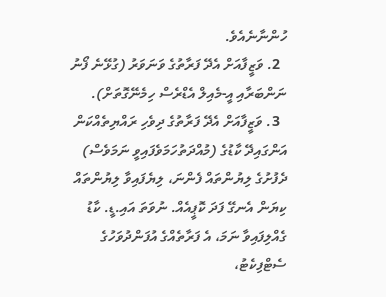ހުންނާނެއެވެ.
  2. ވަޒީފާއަށް އެދޭ ފަރާތުގެ ވަނަވަރު (ގުޅޭނެ ފޯނު ނަންބަރާއި އީ-މެއިލް އެޑްރެސް ހިމެނޭގޮތަށް).
  3. ވަޒީފާއަށް އެދޭ ފަރާތުގެ ދިވެހި ރައްޔިތެއްކަން އަންގައިދޭ ކާޑުގެ (މުއްދަތުހަމަވެފައިވީ ނަމަވެސް) ދެފުށުގެ ލިޔުންތައް ފެންނަ، ލިޔެފައިވާ ލިޔުންތައް ކިޔަން އެނގޭ ފަދަ ކޮޕީއެއް. ނުވަތަ އައި.ޑީ. ކާޑު ގެއްލިފައިވާ ނަމަ، އެ ފަރާތެއްގެ އުފަންދުވަހުގެ ސެޓްފިކެޓު،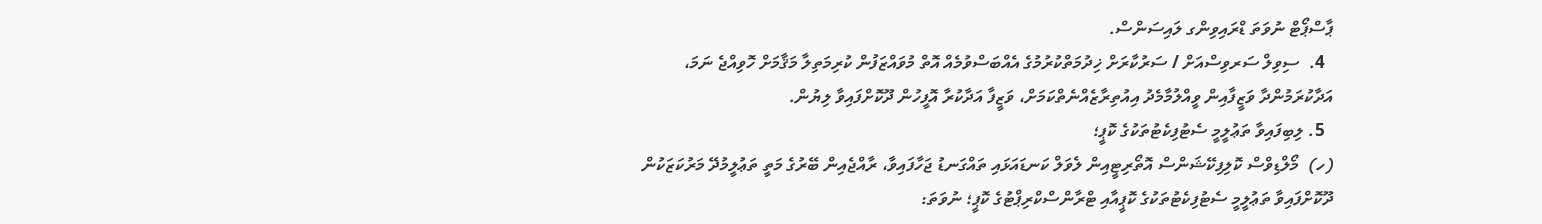ޕާސްޕޯޓް ނުވަތަ ޑްރައިވިންގ ލައިސަންސް.
  4.  ސިވިލް ސަރވިސްއަށް / ސަރުކާރަށް ޚިދުމަތްކުރުމުގެ އެއްބަސްވުމެއް އޮތް މުވައްޒަފުން ކުރިމަތިލާ މަޤާމަށް ހޮވިއްޖެ ނަމަ، އަދާކުރަމުންދާ ވަޒީފާއިން ވީއްލުމާމެދު އިއުތިރާޒެއްނެތްކަމަށް، ވަޒީފާ އަދާކުރާ އޮފީހުން ދޫކޮށްފައިވާ ލިޔުން.
  5. ލިބިފައިވާ ތަޢުލީމީ ސެޓުފިކެޓުތަކުގެ ކޮޕީ؛
(ހ)  މޯލްޑިވްސް ކޮލިފިކޭޝަންސް އޮތޯރިޓީއިން ލެވަލް ކަނޑައަޅައި ތައްގަނޑު ޖަހާފައިވާ، ރާއްޖެއިން ބޭރުގެ މަތީ ތަޢުލީމުދޭ މަރުކަޒަކުން ދޫކޮށްފައިވާ ތަޢުލީމީ ސެޓުފިކެޓުތަކުގެ ކޮޕީއާއި ޓްރާންސްކްރިޕްޓުގެ ކޮޕީ؛ ނުވަތަ: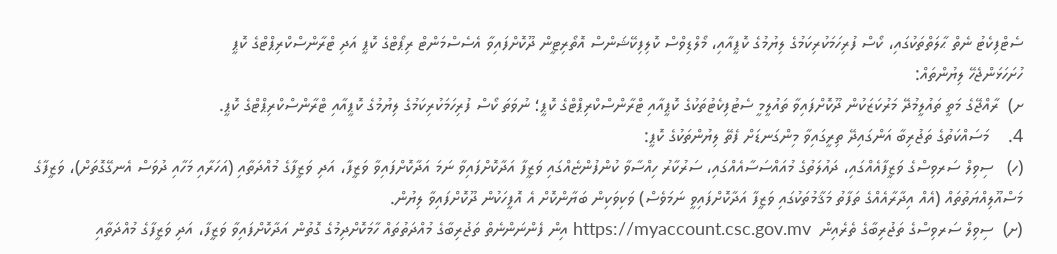ސެޓްފިކެޓު ނެތް ޙާލަތްތަކުގައި، ކޯސް ފުރިހަމަކުރިކަމުގެ ލިޔުމުގެ ކޮޕީއާއި، މޯލްޑިވްސް ކޮލިފިކޭޝަންސް އޮތޯރިޓީން ދޫކޮށްފައިވާ އެސެސްމަންޓް ރިޕޯޓްގެ ކޮޕީ އަދި ޓްރާންސްކްރިޕްޓްގެ ކޮޕީ
ހުށަހަޅަންޖެހޭ ލިޔުންތައް:
ށ)  ރާއްޖޭގެ މަތީ ތައުލީމުދޭ މަރުކަޒަކުން ދޫކޮށްފައިވާ ތައުލީމީ ސެޓުފިކެޓުތަކުގެ ކޮޕީއާއި ޓްރާންސްކްރިޕްޓްގެ ކޮޕީ؛ ނުވަތަ ކޯސް ފުރިހަމަކުރިކަމުގެ ލިޔުމުގެ ކޮޕީއާއި ޓްރާންސްކްރިޕްޓްގެ ކޮޕީ.
4.    މަސައްކަތުގެ ތަޖުރިބާ އަންގައިދޭ ތިރީގައިވާ މިންގަނޑަށް ފެތޭ ލިޔުންތަކުގެ ކޮޕީ:
(ހ)   ސިވިލް ސަރވިސްގެ ވަޒީފާއެއްގައި، ދައުލަތުގެ މުއައްސަސާއެއްގައި، ސަރުކާރު ހިއްސާވާ ކުންފުންޏެއްގައި ވަޒީފާ އަދާކޮށްފައިވާ ނަމަ އަދާކޮށްފައިވާ ވަޒީފާ، އަދި ވަޒީފާގެ މުއްދަތާއި (އަހަރާއި މަހާއި ދުވަސް އެނގޭގޮތަށް)، ވަޒީފާގެ މަސްއޫލިއްޔަތުތައް (އެއް އިދާރާއެއްގެ ތަފާތު މަޤާމުތަކުގައި ވަޒީފާ އަދާކޮށްފައިވީ ނަމަވެސް) ވަކިވަކިން ބަޔާންކޮށް އެ އޮފީހަކުން ދޫކޮށްފައިވާ ލިޔުން.
(ށ)  ސިވިލް ސަރވިސްގެ ތަޖުރިބާގެ ތެރެއިން  https://myaccount.csc.gov.mv އިން ފެންނަންނެތް ތަޖުރިބާގެ މުއްދަތުތައް ހާމަކޮށްދިމުގެ ގޮތުން އަދާކޮށްފައިވާ ވަޒީފާ، އަދި ވަޒީފާގެ މުއްދަތާއި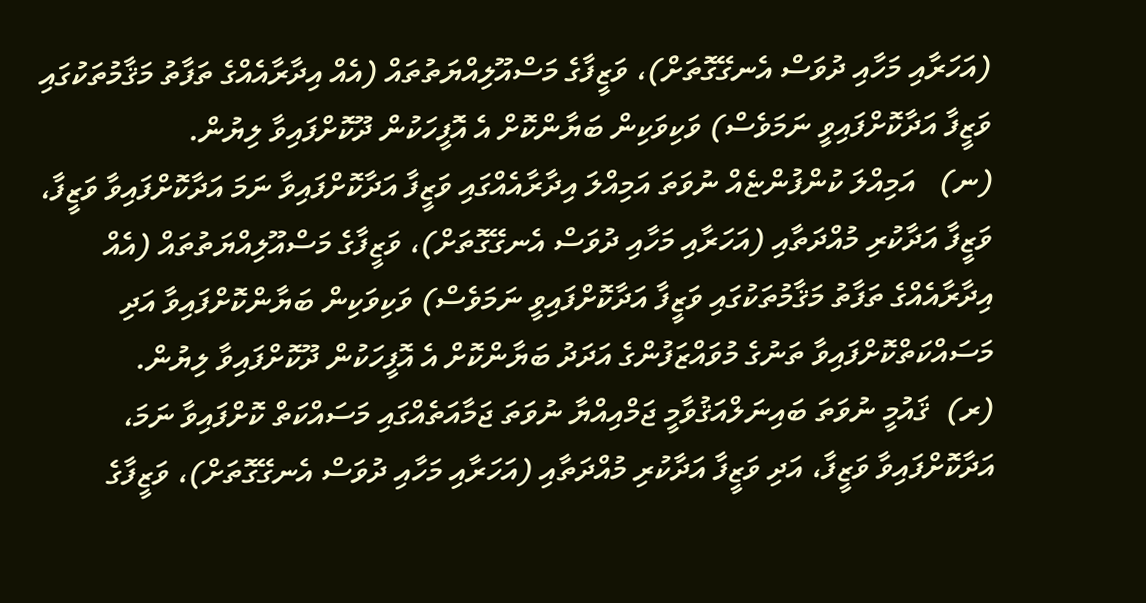(އަހަރާއި މަހާއި ދުވަސް އެނގޭގޮތަށް)، ވަޒީފާގެ މަސްއޫލިއްޔަތުތައް (އެއް އިދާރާއެއްގެ ތަފާތު މަޤާމުތަކުގައި ވަޒީފާ އަދާކޮށްފައިވީ ނަމަވެސް) ވަކިވަކިން ބަޔާންކޮށް އެ އޮފީހަކުން ދޫކޮށްފައިވާ ލިޔުން.
(ނ)   އަމިއްލަ ކުންފުންޏެއް ނުވަތަ އަމިއްލަ އިދާރާއެއްގައި ވަޒީފާ އަދާކޮށްފައިވާ ނަމަ އަދާކޮށްފައިވާ ވަޒީފާ، ވަޒީފާ އަދާކުރި މުއްދަތާއި (އަހަރާއި މަހާއި ދުވަސް އެނގޭގޮތަށް)، ވަޒީފާގެ މަސްއޫލިއްޔަތުތައް (އެއް އިދާރާއެއްގެ ތަފާތު މަޤާމުތަކުގައި ވަޒީފާ އަދާކޮށްފައިވީ ނަމަވެސް) ވަކިވަކިން ބަޔާންކޮށްފައިވާ އަދި މަސައްކަތްކޮށްފައިވާ ތަނުގެ މުވައްޒަފުންގެ އަދަދު ބަޔާންކޮށް އެ އޮފީހަކުން ދޫކޮށްފައިވާ ލިޔުން.
(ރ)  ޤައުމީ ނުވަތަ ބައިނަލްއަޤުވާމީ ޖަމްއިއްޔާ ނުވަތަ ޖަމާއަތެއްގައި މަސައްކަތް ކޮށްފައިވާ ނަމަ، އަދާކޮށްފައިވާ ވަޒީފާ، އަދި ވަޒީފާ އަދާކުރި މުއްދަތާއި (އަހަރާއި މަހާއި ދުވަސް އެނގޭގޮތަށް)، ވަޒީފާގެ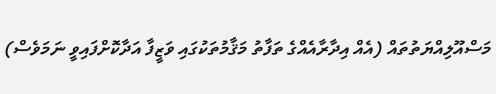މަސްއޫލިއްޔަތުތައް (އެއް އިދާރާއެއްގެ ތަފާތު މަޤާމުތަކުގައި ވަޒީފާ އަދާކޮށްފައިވީ ނަމަވެސް)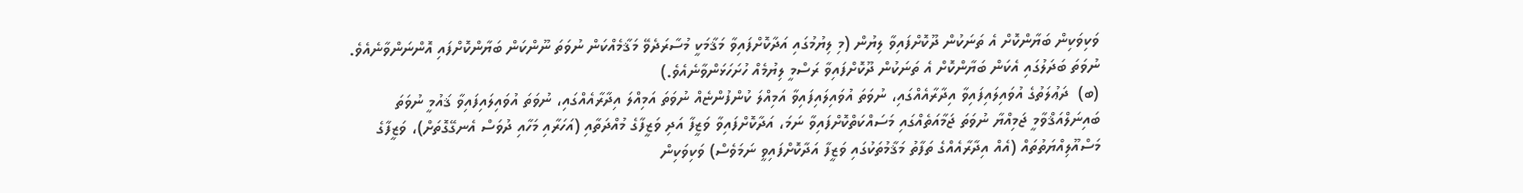ވަކިވަކިން ބަޔާންކޮށް އެ ތަނަކުން ދޫކޮށްފައިވާ ލިޔުން (މި ލިޔުމުގައި އަދާކޮށްފައިވާ މަޤާމަކީ މުސާރަދެވޭ މަޤާމެއްކަން ނުވަތަ ނޫންކަން ބަޔާންކޮށްފައި އޮންނަންވާނެއެވެ. ނުވަތަ ބަދަލުގައި އެކަން ބަޔާންކޮށް އެ ތަނަކުން ދޫކޮށްފައިވާ ރަސްމީ ލިޔުމެއް ހުށަހަޅަންވާނެއެވެ.)
(ބ)  ދަޢުލަތުގެ އުވައިލައިފައިވާ އިދާރާއެއްގައި، ނުވަތަ އުވައިލައިފައިވާ އަމިއްލަ ކުންފުންޏެއް ނުވަތަ އަމިއްލަ އިދާރާއެއްގައި، ނުވަތަ އުވައިލައިފައިވާ ޤައުމީ ނުވަތަ ބައިނަލްއަޤްވާމީ ޖަމިއްޔާ ނުވަތަ ޖަމާއަތެއްގައި މަސައްކަތްކޮށްފައިވާ ނަމަ، އަދާކޮށްފައިވާ ވަޒީފާ އަދި ވަޒީފާގެ މުއްދަތާއި (އަހަރާއި މަހާއި ދުވަސް އެނގޭގޮތަށް)، ވަޒީފާގެ މަސްއޫލިއްޔަތުތައް (އެއް އިދާރާއެއްގެ ތަފާތު މަޤާމުތަކުގައި ވަޒީފާ އަދާކޮށްފައިވީ ނަމަވެސް) ވަކިވަކިން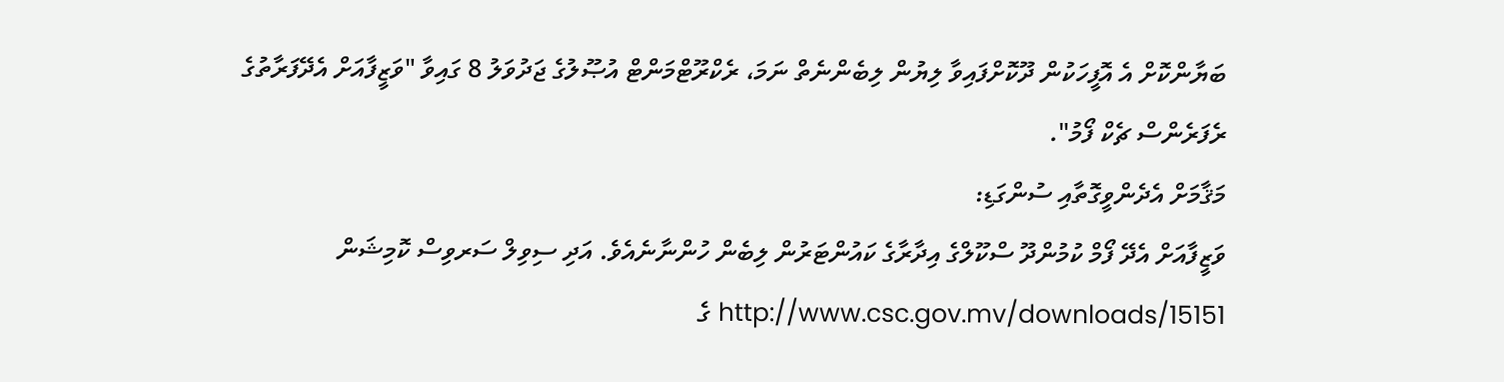ބަޔާންކޮށް އެ އޮފީހަކުން ދޫކޮށްފައިވާ ލިޔުން ލިބެންނެތް ނަމަ، ރެކްރޫޓްމަންޓް އުޞޫލުގެ ޖަދުވަލު 8 ގައިވާ "ވަޒީފާއަށް އެދޭފަރާތުގެ ރެފަރެންސް ޗެކް ފޯމު".
މަޤާމަށް އެދެންވީގޮތާއި ސުންގަޑި:
ވަޒީފާއަށް އެދޭ ފޯމް ކުމުންދޫ ސްކޫލްގެ އިދާރާގެ ކައުންޓަރުން ލިބެން ހުންނާނެއެވެ. އަދި ސިވިލް ސަރވިސް ކޮމިޝަން http://www.csc.gov.mv/downloads/15151 ގެ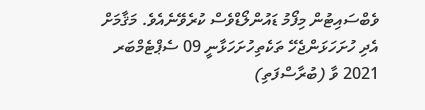ވެބްސައިޓުން މިފޯމު ޑައުންލޯޑްވެސް ކުރެވޭނެއެވެ. މަޤާމަށް އެދި ހުށަހަޅަންޖެހޭ ތަކެތިހުށަހަޅާނީ 09 ސެޕްޓެމްބަރ 2021 ވާ (ބުރާސްފަތި)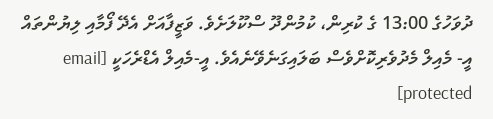ދުވަހުގެ 13:00 ގެ ކުރިން، ކުމުންދޫ ސްކޫލަށެވެ. ވަޒީފާއަށް އެދޭ ފޯމާއި ލިޔުންތައް އީ- މެއިލް މެދުވެރިކޮށްވެސް ބަލައިގަނެވޭނެއެވެ. އީ-މެއިލް އެޑްރެހަކީ [email protected]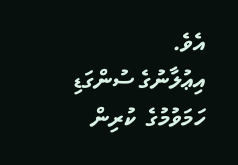އެވެ.
އިޢުލާނުގެ ސުންގަޑި ހަމަވުމުގެ  ކުރިން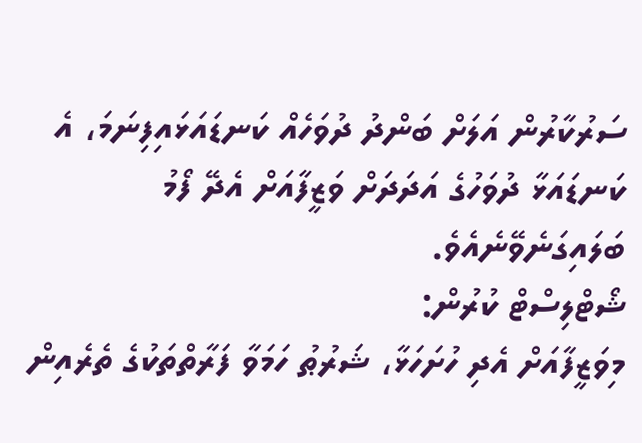ސަރުކާރުން އަލަށް ބަންދު ދުވަހެއް ކަނޑައަޅައިފިނަމަ، އެ ކަނޑައަޅާ ދުވަހުގެ އަދަދަށް ވަޒީފާއަށް އެދޭ ފޯމު ބަލައިގަނެވޭނެއެވެ.
ޝޯޓްލިސްޓް ކުރުން:
މިވަޒީފާއަށް އެދި ހުށަހަޅާ، ޝަރުޠު ހަމަވާ ފަރާތްތަކުގެ ތެރެއިން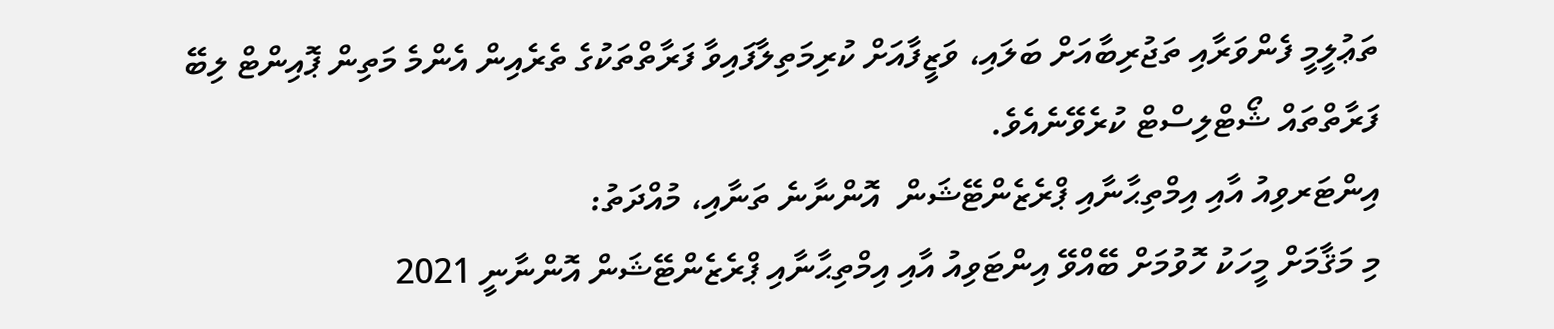ތަޢުލީމީ ފެންވަރާއި ތަޖުރިބާއަށް ބަލައި، ވަޒީފާއަށް ކުރިމަތިލާފައިވާ ފަރާތްތަކުގެ ތެރެއިން އެންމެ މަތިން ޕޮއިންޓް ލިބޭ ފަރާތްތައް ޝޯޓްލިސްޓް ކުރެވޭނެއެވެ.
އިންޓަރވިއު އާއި އިމްތިޙާނާއި ޕްރެޒެންޓޭޝަން  އޮންނާނެ ތަނާއި، މުއްދަތު:
މި މަޤާމަށް މީހަކު ހޮވުމަށް ބޭއްވޭ އިންޓަވިއު އާއި އިމްތިޙާނާއި ޕްރެޒެންޓޭޝަން އޮންނާނީ 2021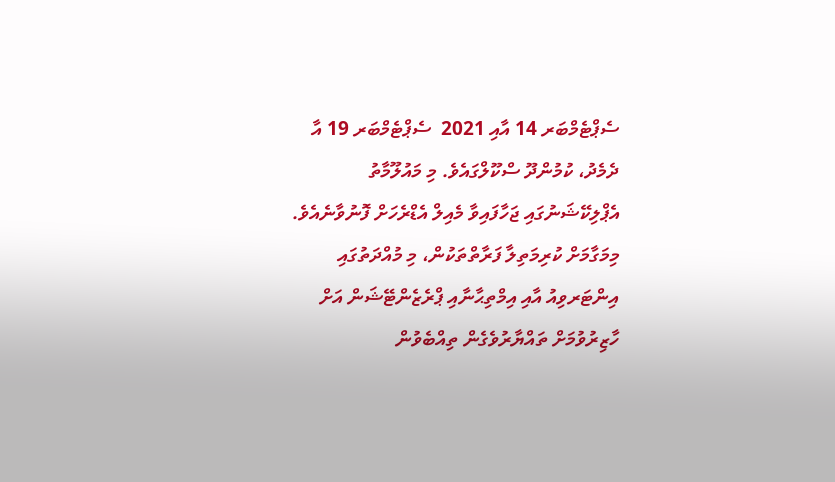ސެޕްޓެމްބަރ 14 އާއި 2021  ސެޕްޓެމްބަރ 19 އާ ދެމެދު، ކުމުންދޫ ސްކޫލްގައެވެ. މި މައުލޫމާތު އެޕްލިކޭޝަނުގައި ޖަހާފައިވާ މެއިލް އެޑްރެހަށް ފޮނުވާނެއެވެ. މިމަގާމަށް ކުރިމަތިލާ ފަރާތްތަކުން، މި މުއްދަތުގައި އިންޓަރވިއު އާއި އިމްތިޙާނާއި ޕްރެޒެންޓޭޝަން އަށް ހާޒިރުވުމަށް ތައްޔާރުވެގެން ތިއްބެވުން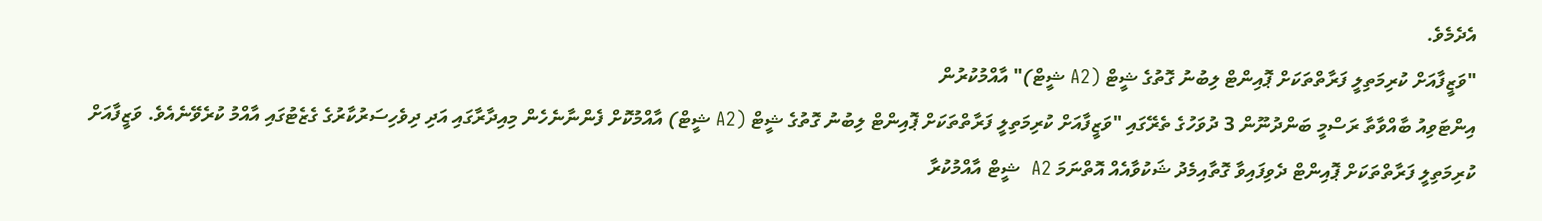އެދެމެވެ.
"ވަޒީފާއަށް ކުރިމަތިލީ ފަރާތްތަކަށް ޕޮއިންޓް ލިބުނު ގޮތުގެ ޝީޓް (A2 ޝީޓް)" އާއްމުކުރުން
އިންޓަވިއު ބާއްވާތާ ރަސްމީ ބަންދުނޫން 3 ދުވަހުގެ ތެރޭގައި "ވަޒީފާއަށް ކުރިމަތިލީ ފަރާތްތަކަށް ޕޮއިންޓް ލިބުނު ގޮތުގެ ޝީޓް (A2 ޝީޓް) އާއްމުކޮށް ފެންނާނެހެން މިއިދާރާގައި އަދި ދިވެހިސަރުކާރުގެ ގެޒެޓުގައި އާއްމު ކުރެވޭނެއެވެ. ވަޒީފާއަށް ކުރިމަތިލީ ފަރާތްތަކަށް ޕޮއިންޓް ދެވިފައިވާ ގޮތާއިމެދު ޝަކުވާއެއް އޮތްނަމަ A2  ޝީޓް އާއްމުކުރާ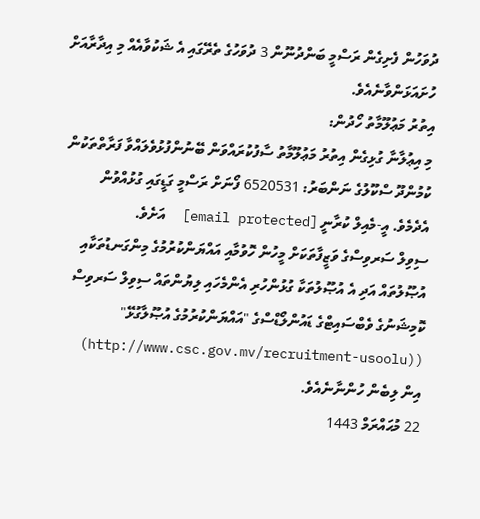ދުވަހުން ފެށިގެން ރަސްމީ ބަންދުނޫން 3 ދުވަހުގެ ތެރޭގައި އެ ޝަކުވާއެއް މި އިދާރާއަށް ހުށައަޅަންވާނެއެވެ.
އިތުރު މަޢުލޫމާތު ހޯދުން:
މި އިޢުލާނާ ގުޅިގެން އިތުރު މަޢުލޫމާތު ސާފުކުރައްވަން ބޭނުންފުޅުވެލައްވާ ފަރާތްތަކުން ކުމުންދޫ ސްކޫލުގެ ނަންބަރު: 6520531 ފޯނަށް ރަސްމީ ގަޑީގައި ގުޅުއްވުން އެދެމެވެ. އީ-މެއިލް ކުރާނީ [email protected]  އަށެވެ.
ސިވިލް ސަރވިސްގެ ވަޒީފާތަކަށް މީހުން ހޮވުމާއި އައްޔަންކުރުމުގެ މިންގަނޑުތަކާއި އުޞޫލުތައް އަދި އެ އުޞޫލުތަކާ ގުޅުންހުރި އެންމެހައި ލިޔުންތައް ސިވިލް ސަރވިސް ކޮމިޝަނުގެ ވެބްސައިޓްގެ ޑައުންލޯޑްސްގެ "އައްޔަންކުރުމުގެ އުޞޫލާގުޅޭ" ((http://www.csc.gov.mv/recruitment-usoolu) އިން ލިބެން ހުންނާނެއެވެ.
22 މުޙައްރަމް 1443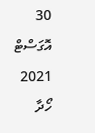30 އޮގަސްޓް 2021
ހޯދާ